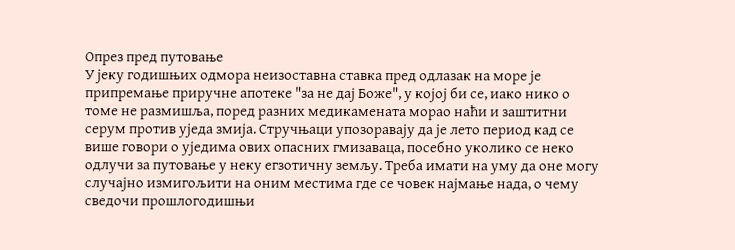Опрез пред путовање
У јеку годишњих одмора неизоставна ставка пред одлазак на море је припремање приручне апотеке "за не дај Боже", у којој би се, иако нико о томе не размишља, поред разних медикамената морао наћи и заштитни серум против уједа змија. Стручњаци упозоравају да је лето период кад се више говори о уједима ових опасних гмизаваца, посебно уколико се неко одлучи за путовање у неку егзотичну земљу. Треба имати на уму да оне могу случајно измигољити на оним местима где се човек најмање нада, о чему сведочи прошлогодишњи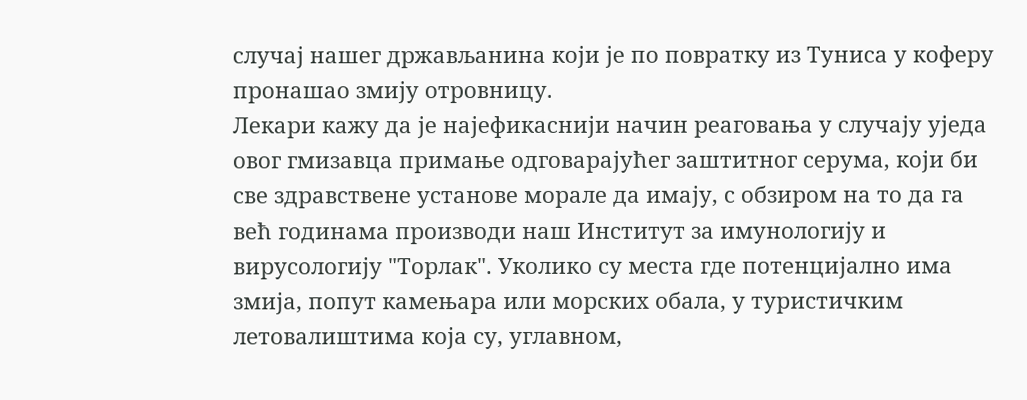случај нашег држављанина који је по повратку из Туниса у коферу пронашао змију отровницу.
Лекари кажу да је најефикаснији начин реаговања у случају уједа овог гмизавца примање одговарајућег заштитног серума, који би све здравствене установе морале да имају, с обзиром на то да га већ годинама производи наш Институт за имунологију и вирусологију "Торлак". Уколико су места где потенцијално има змија, попут камењара или морских обала, у туристичким летовалиштима која су, углавном,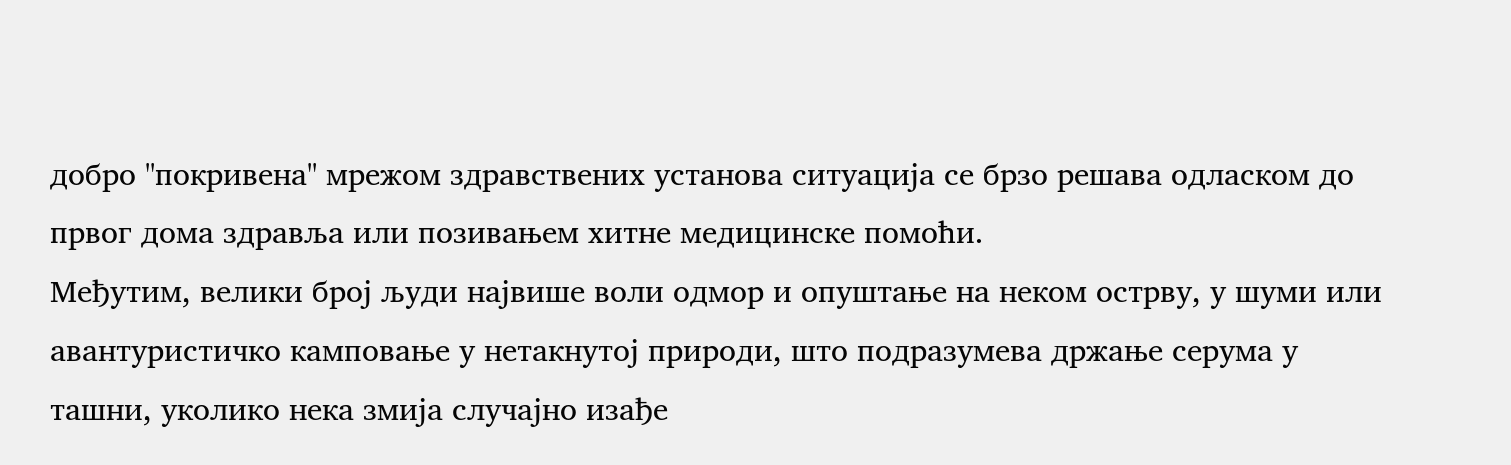добро "покривена" мрежом здравствених установа ситуација се брзо решава одласком до првог дома здравља или позивањем хитне медицинске помоћи.
Међутим, велики број људи највише воли одмор и опуштање на неком острву, у шуми или авантуристичко камповање у нетакнутој природи, што подразумева држање серума у ташни, уколико нека змија случајно изађе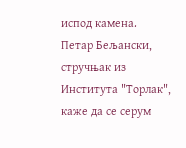испод камена.
Петар Бељански, стручњак из Института "Торлак", каже да се серум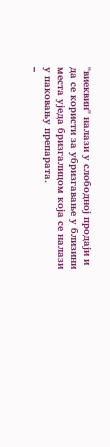"виеквин" налази у слободној продаји и да се користи за убризгавање у близини места уједа бризгалицом која се налази у паковању препарата.
–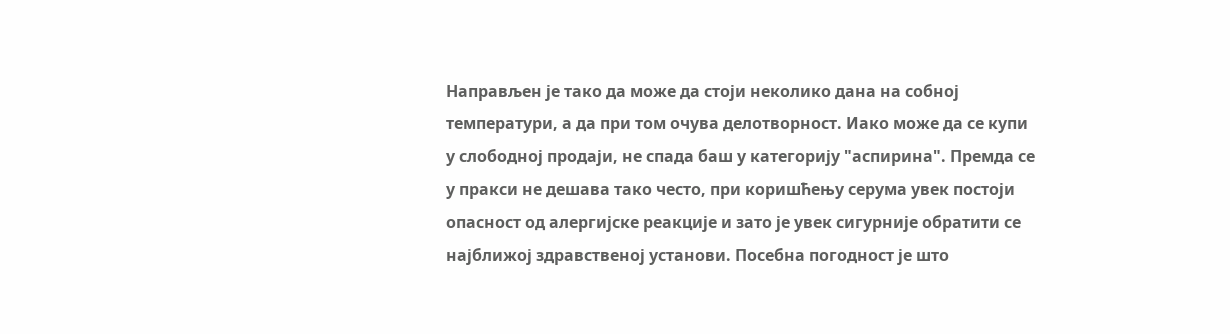Направљен је тако да може да стоји неколико дана на собној температури, а да при том очува делотворност. Иако може да се купи у слободној продаји, не спада баш у категорију "аспирина". Премда се у пракси не дешава тако често, при коришћењу серума увек постоји опасност од алергијске реакције и зато је увек сигурније обратити се најближој здравственој установи. Посебна погодност је што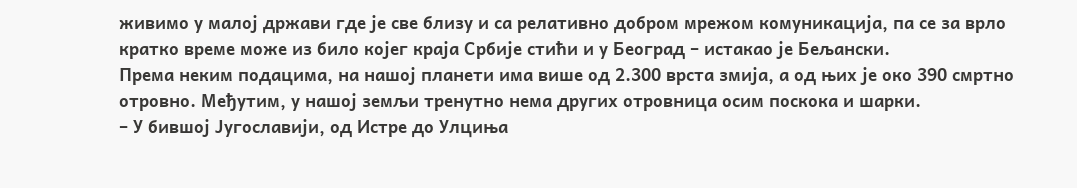живимо у малој држави где је све близу и са релативно добром мрежом комуникација, па се за врло кратко време може из било којег краја Србије стићи и у Београд – истакао је Бељански.
Према неким подацима, на нашој планети има више од 2.300 врста змија, а од њих је око 390 смртно отровно. Међутим, у нашој земљи тренутно нема других отровница осим поскока и шарки.
– У бившој Југославији, од Истре до Улциња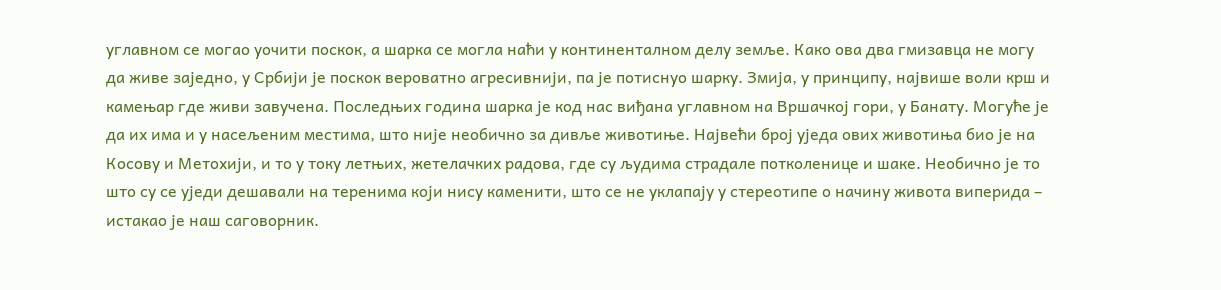углавном се могао уочити поскок, а шарка се могла наћи у континенталном делу земље. Како ова два гмизавца не могу да живе заједно, у Србији је поскок вероватно агресивнији, па је потиснуо шарку. Змија, у принципу, највише воли крш и камењар где живи завучена. Последњих година шарка је код нас виђана углавном на Вршачкој гори, у Банату. Могуће је да их има и у насељеним местима, што није необично за дивље животиње. Највећи број уједа ових животиња био је на Косову и Метохији, и то у току летњих, жетелачких радова, где су људима страдале потколенице и шаке. Необично је то што су се уједи дешавали на теренима који нису каменити, што се не уклапају у стереотипе о начину живота виперида – истакао је наш саговорник.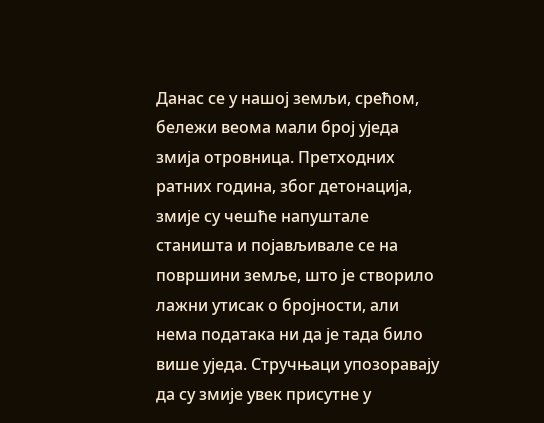Данас се у нашој земљи, срећом, бележи веома мали број уједа змија отровница. Претходних ратних година, због детонација, змије су чешће напуштале станишта и појављивале се на површини земље, што је створило лажни утисак о бројности, али нема података ни да је тада било више уједа. Стручњаци упозоравају да су змије увек присутне у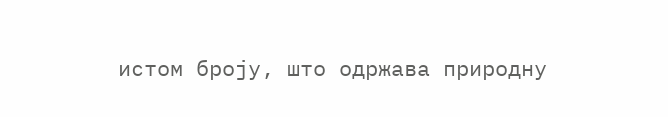истом броју, што одржава природну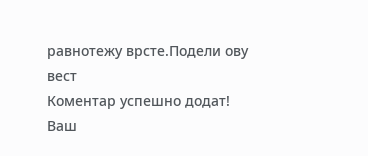равнотежу врсте.Подели ову вест
Комeнтар успeшно додат!
Ваш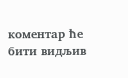комeнтар ћe бити видљив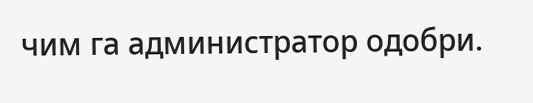чим га администратор одобри.